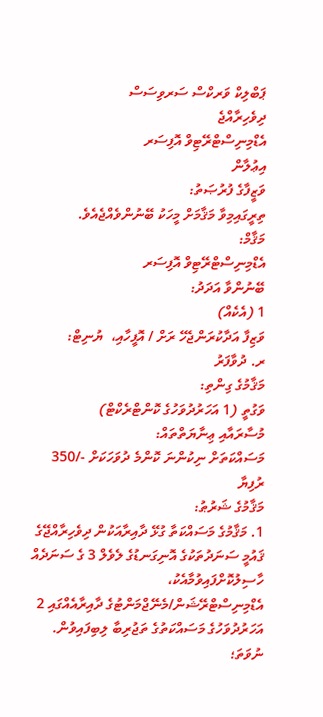ޕަބްލިކް ވަރކްސް ސަރވިސަސް
ދިވެހިރާއްޖެ
އެޑްމިނިސްޓްރޭޓިވް އޮފިސަރ
އިޢުލާން
ވަޒީފާގެ ފުރުޞަތު:
ތިރީގައިމިވާ މަޤާމަށް މީހަކު ބޭނުންވެއްޖެއެވެ.
މަޤާމް:
އެޑްމިނިސްޓްރޭޓިވް އޮފިސަރ
ބޭނުންވާ އަދަދު:
1 (އެކެއް)
ވަޒިފާ އަދާކުރަންޖެހޭ ރަށް / އޮފީހާއި،  ޔުނިޓް:
ރ. ދުވާފަރު
މަޤާމުގެ ގިންތި:
ވަގުތީ (1 އަހަރުދުވަހުގެ ކޮންޓްރެކްޓް)
މުސާރައާއި ޢިނާޔަތްތައް:
މަސައްކަތަށް ނިކުންނަ ކޮންމެ ދުވަހަކަށް -/350 ރުފިޔާ
މަޤާމުގެ ޝަރުޠު:
1. މަޤާމުގެ މަސައްކަތާ ގުޅޭ ދާއިރާއަކުން ދިވެހިރާއްޖޭގެ ޤައުމީ ސަނަދުތަކުގެ އޮނިގަނޑުގެ ލެވެލް 3 ގެ ސަނަދެއް ހާސިލުކޮށްފައިވުމާއެކު، އެޑްމިނިސްޓްރޭޝަން/މެނޭޖްމަންޓުގެ ދާއިރާއެއްގައި 2 އަހަރުދުވަހުގެ މަސައްކަތުގެ ތަޖުރިބާ ލިބިފައިވުން. ނުވަތަ؛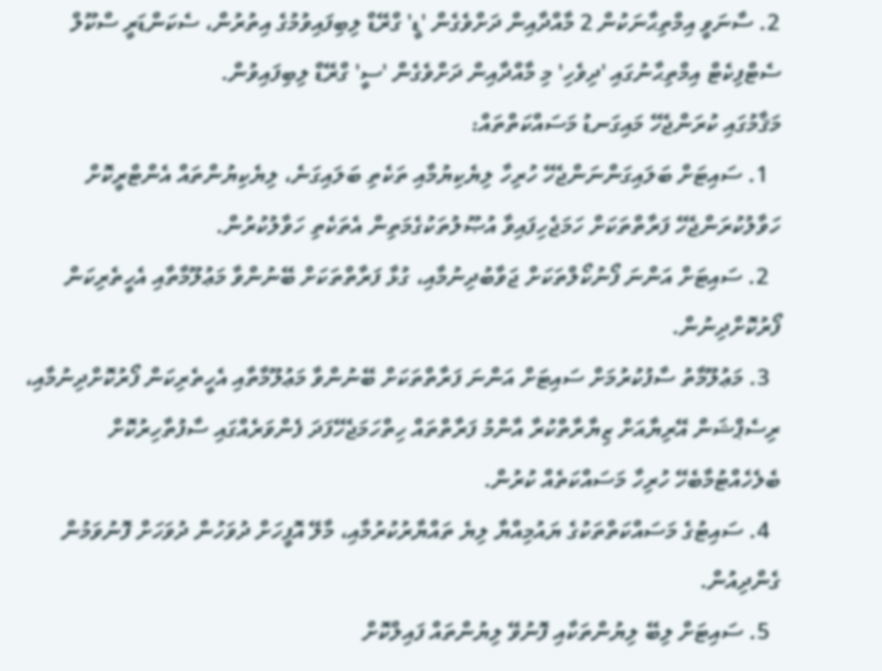2. ސާނަވީ އިމްތިޙާނަކުން 2 މާއްދާއިން ދަށްވެގެން 'ޑީ' ގްރޭޑް ލިބިފައިވުމުގެ އިތުރުން، ސެކަންޑަރީ ސްކޫލް ސެޓްފިކެޓް އިމްތިޙާނުގައި 'ދިވެހި' މި މާއްދާއިން ދަށްވެގެން 'ސީ' ގްރޭޑް ލިބިފައިވުން.
މަޤާމުގައި ކުރަންޖެހޭ މައިގަނޑު މަސައްކަތްތައް:
  1. ސައިޓަށް ބަލައިގަންނަންޖެހޭ ހުރިހާ ލިޔެކިޔުމާއި ތަކެތި ބަލައިގަނެ، ލިޔެކިޔުންތައް އެންޓްރީކޮށް ހަވާލުކުރަންޖެހޭ ފަރާތްތަކަށް ހަމަޖެހިފައިވާ އުޞޫލުތަކުގެމަތިން އެތަކެތި ހަވާލުކުރުން.
  2. ސައިޓަށް އަންނަ ފޯނުކޯލްތަކަށް ޖަވާބުދިނުމާއި، ގުޅާ ފަރާތްތަކަށް ބޭނުންވާ މަޢުލޫމާތާއި އެހީތެރިކަން ފޯރުކޮށްދިނުން.
  3. މަޢުލޫމާތު ސާފުކުރުމަށް ސައިޓަށް އަންނަ ފަރާތްތަކަށް ބޭނުންވާ މަޢުލޫމާތާއި އެހީތެރިކަން ފޯރުކޮށްދިނުމާއި، ރިސެޕްޝަން އޭރިޔާއަށް ޒިޔާރާތްކުރާ އާންމު ފަރާތްތައް ހިތްހަމަޖެހޭފަދަ ފެންވަރެއްގައި ސާފުތާހިރުކޮށް ބެލެހެއްޓުމާބެހޭ ހުރިހާ މަސައްކަތެއް ކުރުން.
  4. ސައިޓުގެ މަސައްކަތްތަކުގެ ޔައުމިއްޔާ ލިޔެ ތައްޔާރުކުރުމާއި، މާލޭ އޮފީހަށް ދުވަހުން ދުވަހަށް ފޮނުވަމުން ގެންދިއުން.
  5. ސައިޓަށް ލިބޭ ލިޔުންތަކާއި ފޮނުވޭ ލިޔުންތައް ފައިލްކޮށް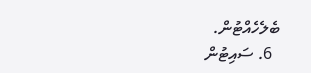ބެލެހެއްޓުން.
  6. ސައިޓުން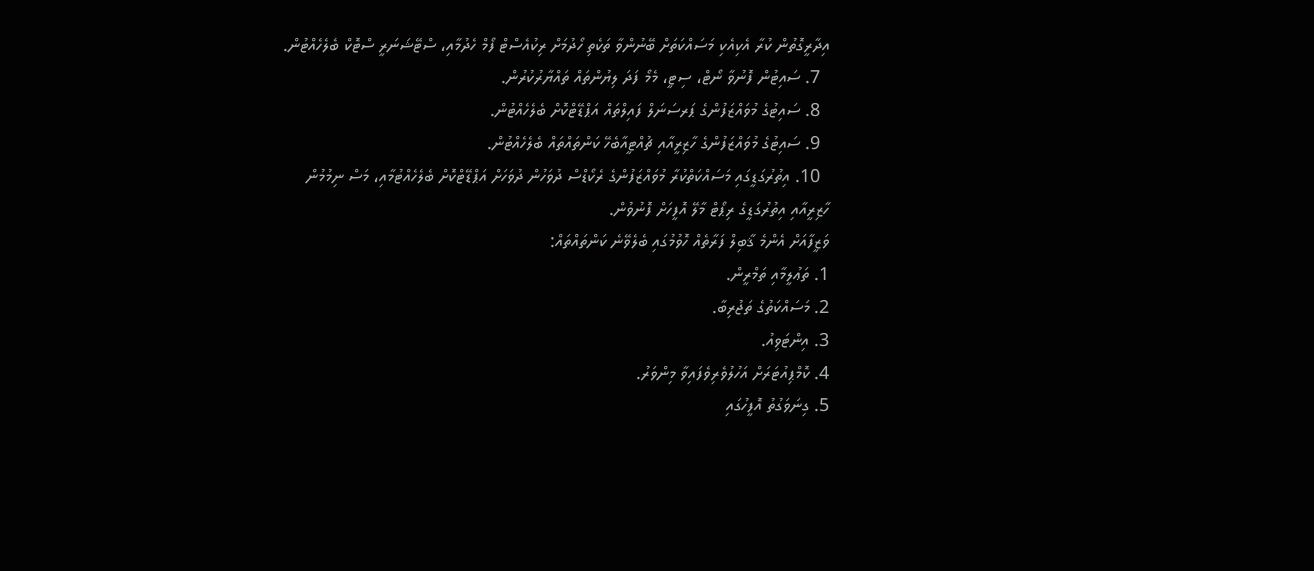އިދާރީގޮތުން ކުރާ އެކިއެކި މަސައްކަތަށް ބޭނުންވާ ތަކެތި ހޯދުމަށް ރިކުއެސްޓް ފޯމް ހެދުމާއި، ސްޓޭޝަނަރީ ސްޓޮކް ބެލެހެއްޓުން.
  7. ސައިޓުން ފޮނުވާ ނޯޓް، ސިޓީ، މެމޯ ފަދަ ލިޔުންތައް ތައްޔާރުކުރުން.
  8. ސައިޓުގެ މުވައްޒަފުންގެ ޕަރސަނަލް ފައިލްތައް އަޕްޑޭޓްކޮށް ބެލެހެއްޓުން.
  9. ސައިޓުގެ މުވައްޒަފުންގެ ހާޒިރީއާއި ޗުއްޓީއާބެހޭ ކަންތައްތައް ބެލެހެއްޓުން.
  10. އިތުރުގަޑީގައި މަސައްކަތްކުރާ މުވައްޒަފުންގެ ރެކޯޑްސް ދުވަހުން ދުވަހަށް އަޕްޑޭޓްކޮށް ބެލެހެއްޓުމާއި، މަސް ނިމުމުން ހާޒިރީއާއި އިތުރުގަޑީގެ ރިޕޯޓް މާލޭ އޮފީހަށް ފޮނުވުން.
ވަޒީފާއަށް އެންމެ ޤާބިލް ފަރާތެއް ހޮވުމުގައި ބެލެވޭނެ ކަންތައްތައް:
1. ތަޢުލީމާއި ތަމްރީން.
2. މަސައްކަތުގެ ތަޖުރިބާ.
3. އިންޓަވިއު.
4. ކޮމްޕިއުޓަރަށް އަހުލުވެރިވެފައިވާ މިންވަރު.
5. ގިނަވަގުތު އޮފީހުގައި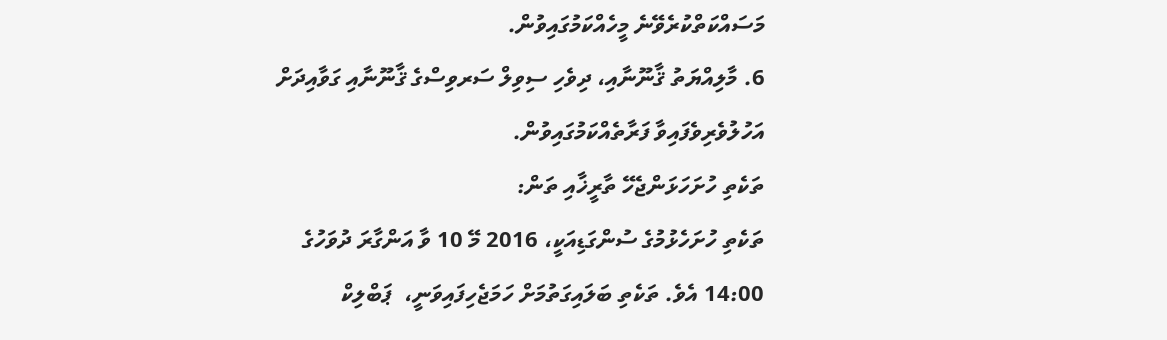މަސައްކަތްކުރެވޭނެ މީހެއްކަމުގައިވުން.
6. މާލިއްޔަތު ޤާނޫނާއި، ދިވެހި ސިވިލް ސަރވިސްގެ ޤާނޫނާއި ގަވާއިދަށް އަހުލުވެރިވެފައިވާ ފަރާތެއްކަމުގައިވުން.
ތަކެތި ހުށަހަޅަންޖެހޭ ތާރީޚާއި ތަން:
ތަކެތި ހުށަހެޅުމުގެ ސުންގަޑިއަކީ، 2016 މޭ 10 ވާ އަންގާރަ ދުވަހުގެ 14:00 އެވެ. ތަކެތި ބަލައިގަތުމަށް ހަމަޖެހިފައިވަނީ،  ޕަބްލިކް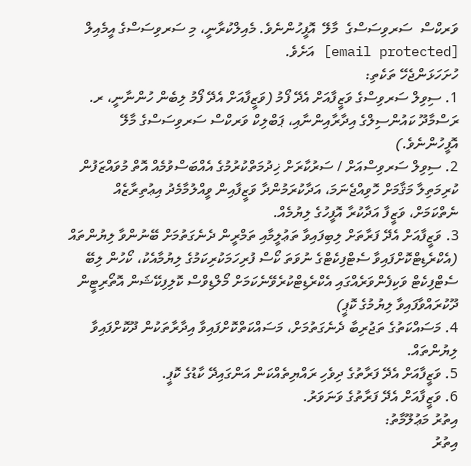ވަރކްސް  ސަރވިސަސްގެ  މާލޭ  އޮފީހުންނެވެ. މެއިލްކުރާނީ، މި ސަރވިސަސްގެ އީމެއިލް [email protected] އަށެވެ.
ހުށަހަޅަންޖެހޭ ތަކެތި:
1. ސިވިލް ސަރވިސްގެ ވަޒީފާއަށް އެދޭ ފޯމު (ވަޒީފާއަށް އެދޭ ފޯމު ލިބެން ހުންނާނީ، ރ. ރަސްމާދޫ ކައުންސިލްގެ އިދާރާއިންނާއި، ޕަބްލިކް ވަރކްސް ސަރވިސަސްގެ މާލޭ އޮފީހުންނެވެ.)
2. ސިވިލް ސަރވިސްއަށް / ސަރުކާރަށް ޚިދުމަތްކުރުމުގެ އެއްބަސްވުމެއް އޮތް މުވައްޒަފުން ކުރިމަތިލާ މަޤާމަށް ހޮވިއްޖެނަމަ، އަދާކުރަމުންދާ ވަޒީފާއިން ވީއްލުމާމެދު އިޢުތިރާޒެއް ނެތްކަމަށް، ވަޒީފާ އަދާކުރާ އޮފީހުގެ ލިޔުމެއް.
3. ވަޒީފާއަށް އެދޭ ފަރާތަށް ލިބިފައިވާ ތަޢުލީމާއި ތަމްރީން ދެނެގަތުމަށް ބޭނުންވާ ލިޔުންތައް (އެކްރެޑިޓްކޮށްފައިވާ ސެޓްފިކެޓްގެ ނުވަތަ ކޯސް ފުރިހަމަކުރިކަމުގެ ލިޔުމާއެކު، ކޯހުން ލިބޭ ސެޓްފިކެޓް ވަކިފެންވަރެއްގައި އެކްރެޑިޓްކުރެވޭނެކަމަށް މޯލްޑިވްސް ކޮލިފިކޭޝަން އޮތޯރިޓީން ދޫކުރައްވާފައިވާ ލިޔުމުގެ ކޮޕީ)
4. މަސައްކަތުގެ ތަޖުރިބާ ދެނެގަތުމަށް، މަސައްކަތްކޮށްފައިވާ އިދާރާތަކުން ދޫކޮށްފައިވާ ލިޔުންތައް.
5. ވަޒީފާއަށް އެދޭ ފަރާތުގެ ދިވެހި ރައްޔިތެއްކަން އަންގައިދޭ ކާޑުގެ ކޮޕީ.
6. ވަޒީފާއަށް އެދޭ ފަރާތުގެ ވަނަވަރު.
އިތުރު މަޢުލޫމާތު:
އިތުރު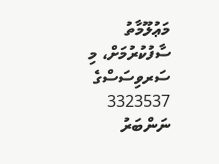މަޢުލޫމާތު ސާފުކުރުމަށް، މި ސަރވިސަސްގެ 3323537 ނަންބަރު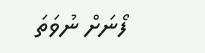ފޯނަށް ނުވަތަ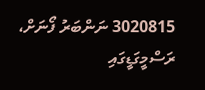3020815 ނަންބަރު ފޯނަށް، ރަސްމީގަޑީގައި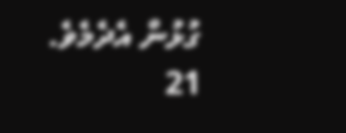ގުޅުން އެދެމެވެ.
21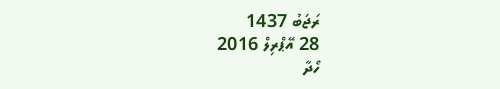ރަޖަބު 1437
28 އޭޕްރިލް 2016
ހޯދާ